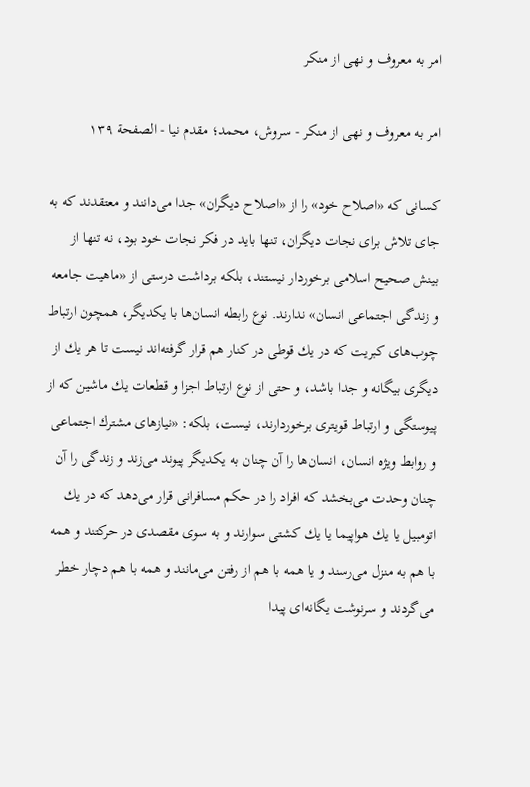امر به معروف و نهى از منكر

امر به معروف و نهى از منكر - سروش، محمد؛ مقدم نیا - الصفحة ١٣٩

كسانى كه «اصلاح خود» را از «اصلاح ديگران» جدا مى‌دانند و معتقدند كه به جاى تلاش براى نجات ديگران، تنها بايد در فكر نجات خود بود، نه تنها از بينش صحيح اسلامى برخوردار نيستند، بلكه برداشت درستى از «ماهيت جامعه و زندگى اجتماعى انسان» ندارند. نوع رابطه انسان‌ها با يكديگر، همچون ارتباط چوب‌هاى كبريت كه در يك قوطى در كنار هم قرار گرفته‌اند نيست تا هر يك از ديگرى بيگانه و جدا باشد، و حتى از نوع ارتباط اجزا و قطعات يك ماشين كه از پيوستگى و ارتباط قويترى برخوردارند، نيست، بلكه: «نيازهاى مشترك اجتماعى و روابط ويژه انسان، انسان‌ها را آن چنان به يكديگر پيوند مى‌زند و زندگى را آن چنان وحدت مى‌بخشد كه افراد را در حكم مسافرانى قرار مى‌دهد كه در يك اتومبيل يا يك هواپيما يا يك كشتى سوارند و به سوى مقصدى در حركتند و همه با هم به منزل مى‌رسند و يا همه با هم از رفتن مى‌مانند و همه با هم دچار خطر مى‌گردند و سرنوشت يگانه‌اى پيدا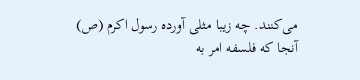مى‌كنند. چه زيبا مثلى آورده رسول اكرم (ص) آنجا كه فلسفه امر به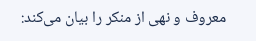معروف و نهى از منكر را بيان مى‌كند: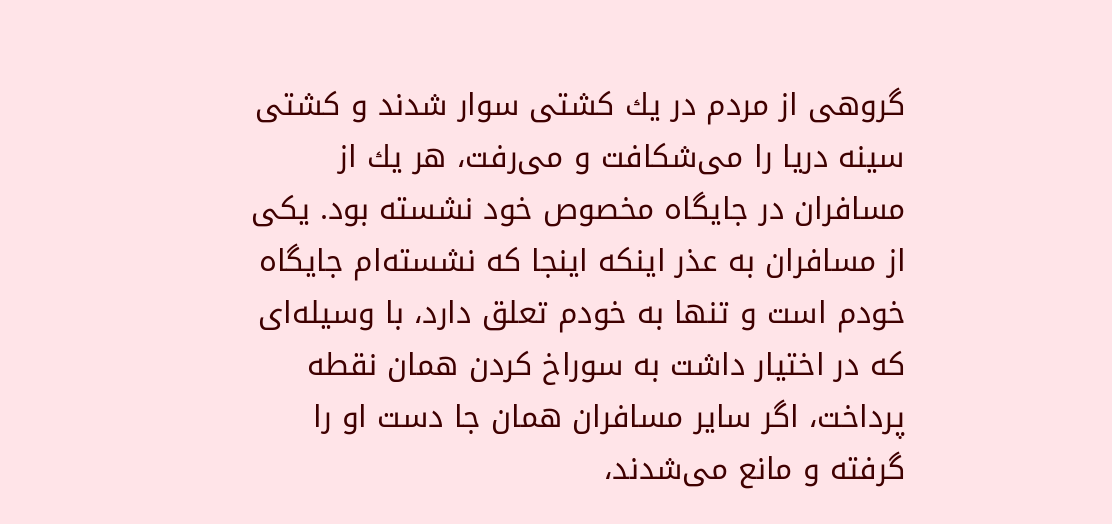گروهى از مردم در يك كشتى سوار شدند و كشتى سينه دريا را مى‌شكافت و مى‌رفت، هر يك از مسافران در جايگاه مخصوص خود نشسته بود. يكى از مسافران به عذر اينكه اينجا كه نشسته‌ام جايگاه خودم است و تنها به خودم تعلق دارد، با وسيله‌اى كه در اختيار داشت به سوراخ كردن همان نقطه پرداخت، اگر ساير مسافران همان جا دست او را گرفته و مانع مى‌شدند،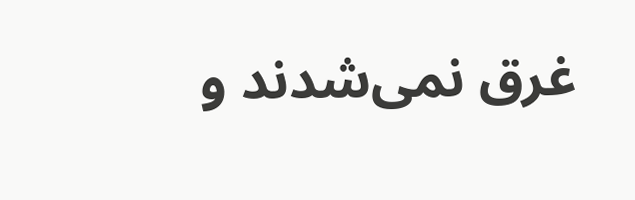غرق نمى‌شدند و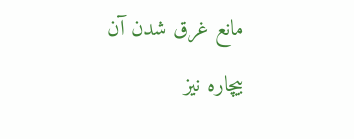مانع غرق شدن آن بيچاره نيز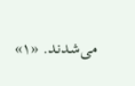مى‌شدند. «١»